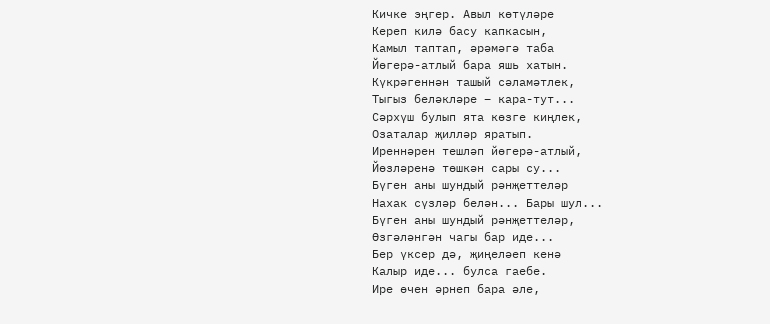Кичке эңгер. Авыл көтүләре
Кереп килә басу капкасын,
Камыл таптап, әрәмәгә таба
Йөгерә-атлый бара яшь хатын.
Күкрәгеннән ташый сәламәтлек,
Тыгыз беләкләре – кара-тут...
Сәрхүш булып ята көзге киңлек,
Озаталар җилләр яратып.
Иреннәрен тешләп йөгерә-атлый,
Йөзләренә төшкән сары су...
Бүген аны шундый рәнҗеттеләр
Нахак сүзләр белән... Бары шул...
Бүген аны шундый рәнҗеттеләр,
Өзгәләнгән чагы бар иде...
Бер үксер дә, җиңеләеп кенә
Калыр иде... булса гаебе.
Ире өчен әрнеп бара әле,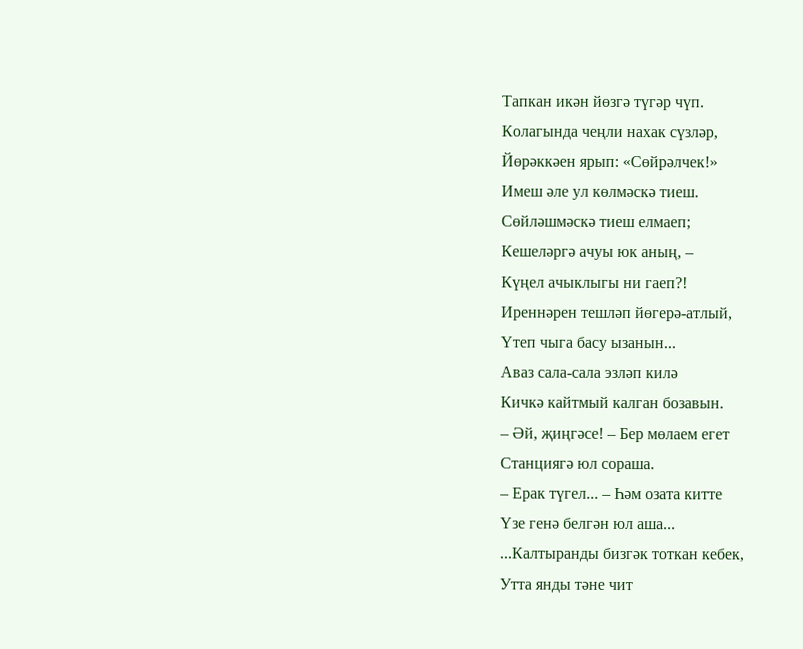Тапкан икән йөзгә түгәр чүп.
Колагында чеңли нахак сүзләр,
Йөрәккәен ярып: «Сөйрәлчек!»
Имеш әле ул көлмәскә тиеш.
Сөйләшмәскә тиеш елмаеп;
Кешеләргә ачуы юк аның, –
Күңел ачыклыгы ни гаеп?!
Иреннәрен тешләп йөгерә-атлый,
Үтеп чыга басу ызанын...
Аваз сала-сала эзләп килә
Кичкә кайтмый калган бозавын.
– Әй, җиңгәсе! – Бер мөлаем егет
Станциягә юл сораша.
– Ерак түгел... – Һәм озата китте
Үзе генә белгән юл аша...
...Калтыранды бизгәк тоткан кебек,
Утта янды тәне чит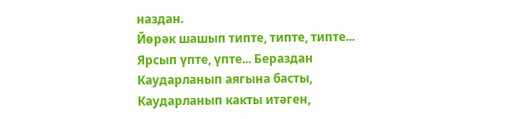наздан.
Йөрәк шашып типте, типте, типте...
Ярсып үпте, үпте... Бераздан
Каударланып аягына басты,
Каударланып какты итәген,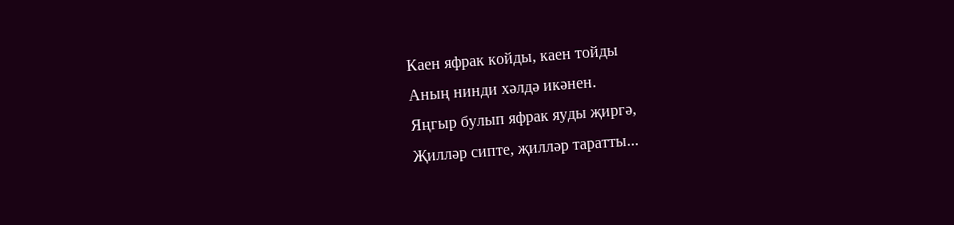Каен яфрак койды, каен тойды
Аның нинди хәлдә икәнен.
Яңгыр булып яфрак яуды җиргә,
Җилләр сипте, җилләр таратты...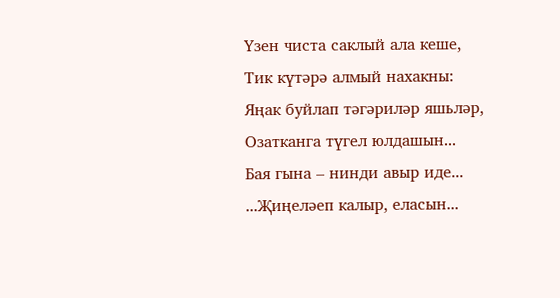Үзен чиста саклый ала кеше,
Тик күтәрә алмый нахакны:
Яңак буйлап тәгәриләр яшьләр,
Озатканга түгел юлдашын...
Бая гына – нинди авыр иде...
...Җиңеләеп калыр, еласын...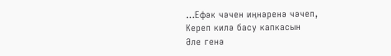...Ефәк чәчен иңнәренә чәчеп,
Кереп килә басу капкасын
Әле генә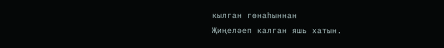кылган гөнаһыннан
Җиңеләеп калган яшь хатын.